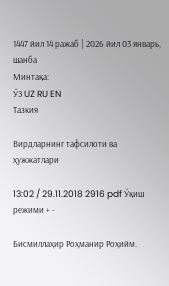1447 йил 14 ражаб | 2026 йил 03 январь, шанба
Минтақа:
ЎЗ UZ RU EN
Тазкия

Вирдларнинг тафсилоти ва ҳужжатлари

13:02 / 29.11.2018 2916 pdf Ўқиш режими + -

Бисмиллаҳир Роҳманир Роҳийм.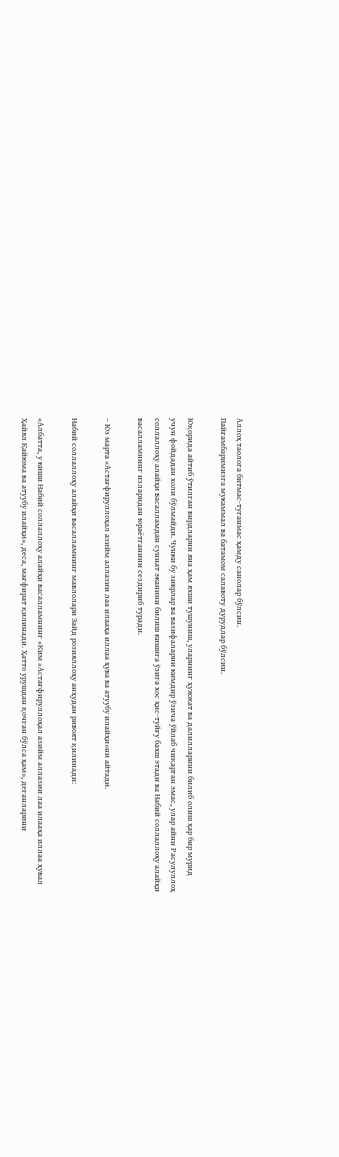Аллоҳ таолога битмас-туганмас ҳамду санолар бўлсин.
Пайғамбаримизга мукаммал ва батамом салавоту дурудлар бўлсин.

Юқорида айтиб ўтилган вирдларни яна ҳам яхши тушуниш, уларнинг ҳужжат ва далилларини билиб олиш ҳар бир мурид учун фойдадан холи бўлмайди. Чунки бу зикрлар ва вазифаларни кимдир ўзича ўйлаб чиқарган эмас, улар айни Расулуллоҳ соллаллоҳу алайҳи васалламдан суннат эканини билиш кишига ўзига хос ҳис-туйғу бахш этади ва Набий соллаллоҳу алайҳи васалламнинг изларидан юраётганини сездириб туради.

– Юз марта «Астағфируллоҳал азийм аллазии лаа илааҳа иллаа ҳува ва атуубу илайҳи»ни айтади.

Набий соллаллоҳу алайҳи васалламнинг мавлолари Зайд розияллоҳу анҳудан ривоят қилинади:

«Албатта, у киши Набий соллаллоҳу алайҳи васалламнинг «Ким «Астағфируллоҳал азийм аллазии лаа илааҳа иллаа ҳувал Ҳайял Қайюма ва атуубу илайҳи», деса, мағфират қилинади. Ҳатто урушдан қочган бўлса ҳам», деганларини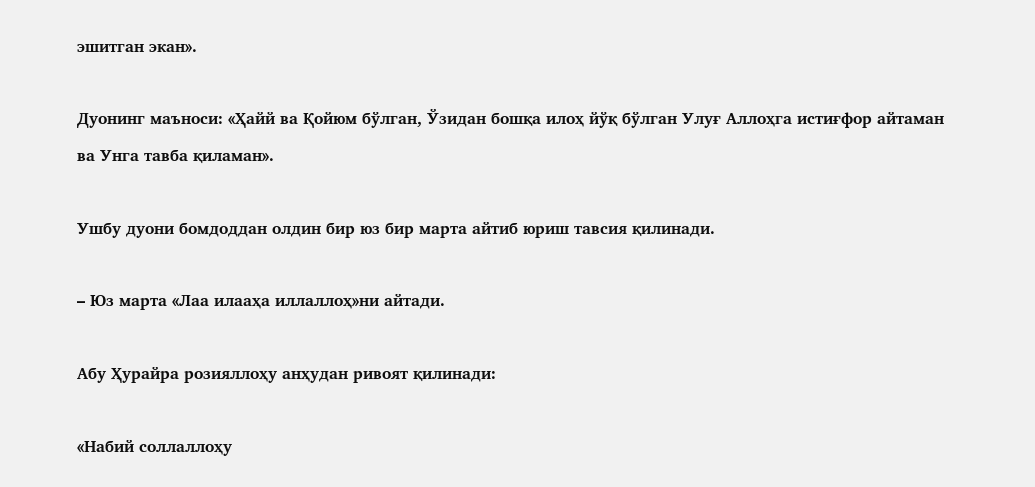эшитган экан».

Дуонинг маъноси: «Ҳайй ва Қойюм бўлган, Ўзидан бошқа илоҳ йўқ бўлган Улуғ Аллоҳга истиғфор айтаман ва Унга тавба қиламан».

Ушбу дуони бомдоддан олдин бир юз бир марта айтиб юриш тавсия қилинади.

– Юз марта «Лаа илааҳа иллаллоҳ»ни айтади.

Абу Ҳурайра розияллоҳу анҳудан ривоят қилинади:

«Набий соллаллоҳу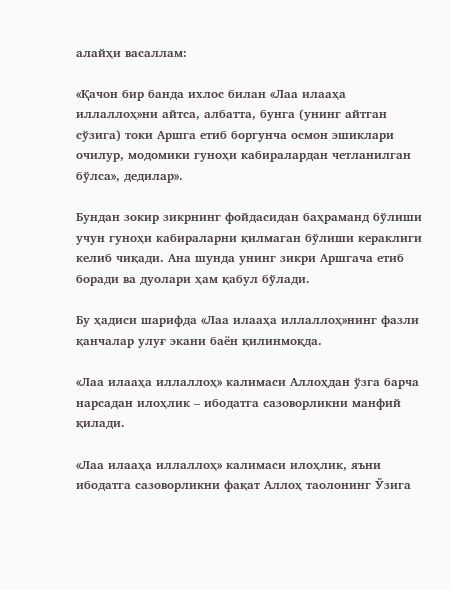алайҳи васаллам:

«Қачон бир банда ихлос билан «Лаа илааҳа иллаллоҳ»ни айтса, албатта, бунга (унинг айтган сўзига) токи Аршга етиб боргунча осмон эшиклари очилур, модомики гуноҳи кабиралардан четланилган бўлса», дедилар».

Бундан зокир зикрнинг фойдасидан баҳраманд бўлиши учун гуноҳи кабираларни қилмаган бўлиши кераклиги келиб чиқади. Ана шунда унинг зикри Аршгача етиб боради ва дуолари ҳам қабул бўлади.

Бу ҳадиси шарифда «Лаа илааҳа иллаллоҳ»нинг фазли қанчалар улуғ экани баён қилинмоқда.

«Лаа илааҳа иллаллоҳ» калимаси Аллоҳдан ўзга барча нарсадан илоҳлик – ибодатга сазоворликни манфий қилади.

«Лаа илааҳа иллаллоҳ» калимаси илоҳлик, яъни ибодатга сазоворликни фақат Аллоҳ таолонинг Ўзига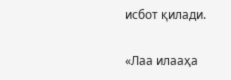исбот қилади.

«Лаа илааҳа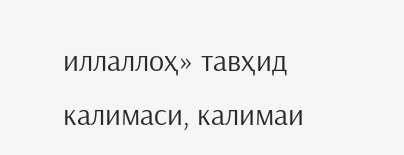иллаллоҳ» тавҳид калимаси, калимаи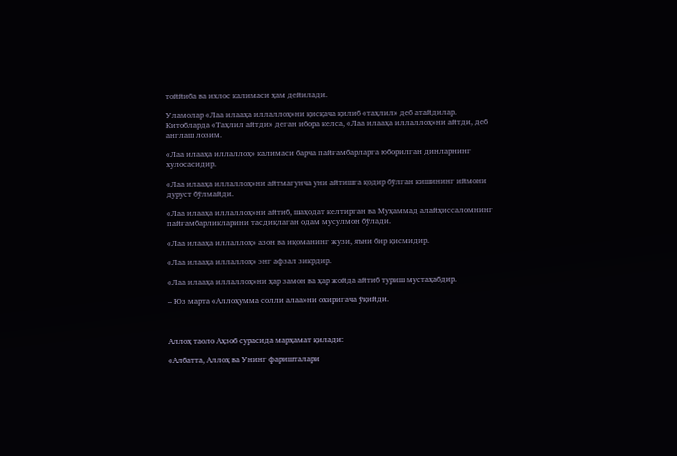тоййиба ва ихлос калимаси ҳам дейилади.

Уламолар «Лаа илааҳа иллаллоҳ»ни қисқача қилиб «таҳлил» деб атайдилар. Китобларда «Таҳлил айтди» деган ибора келса, «Лаа илааҳа иллаллоҳ»ни айтди, деб англаш лозим.

«Лаа илааҳа иллаллоҳ» калимаси барча пайғамбарларга юборилган динларнинг хулосасидир.

«Лаа илааҳа иллаллоҳ»ни айтмагунча уни айтишга қодир бўлган кишининг иймони дуруст бўлмайди.

«Лаа илааҳа иллаллоҳ»ни айтиб, шаҳодат келтирган ва Муҳаммад алайҳиссаломнинг пайғамбарликларини тасдиқлаган одам мусулмон бўлади.

«Лаа илааҳа иллаллоҳ» азон ва иқоманинг жузи, яъни бир қисмидир.

«Лаа илааҳа иллаллоҳ» энг афзал зикрдир.

«Лаа илааҳа иллаллоҳ»ни ҳар замон ва ҳар жойда айтиб туриш мустаҳабдир.

– Юз марта «Аллоҳумма солли алаа»ни охиригача ўқийди.



Аллоҳ таоло Аҳзоб сурасида марҳамат қилади:

«Албатта, Аллоҳ ва Унинг фаришталари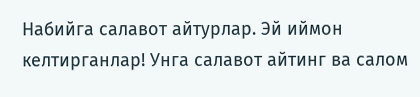Набийга салавот айтурлар. Эй иймон келтирганлар! Унга салавот айтинг ва салом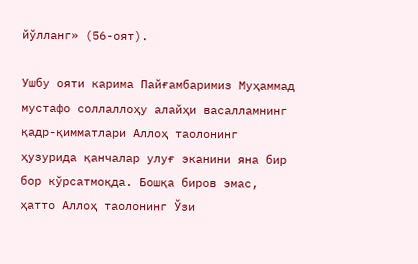йўлланг» (56-оят).

Ушбу ояти карима Пайғамбаримиз Муҳаммад мустафо соллаллоҳу алайҳи васалламнинг қадр-қимматлари Аллоҳ таолонинг ҳузурида қанчалар улуғ эканини яна бир бор кўрсатмоқда. Бошқа биров эмас, ҳатто Аллоҳ таолонинг Ўзи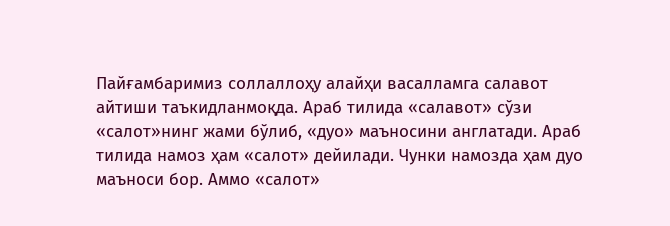Пайғамбаримиз соллаллоҳу алайҳи васалламга салавот айтиши таъкидланмоқда. Араб тилида «салавот» сўзи «салот»нинг жами бўлиб, «дуо» маъносини англатади. Араб тилида намоз ҳам «салот» дейилади. Чунки намозда ҳам дуо маъноси бор. Аммо «салот»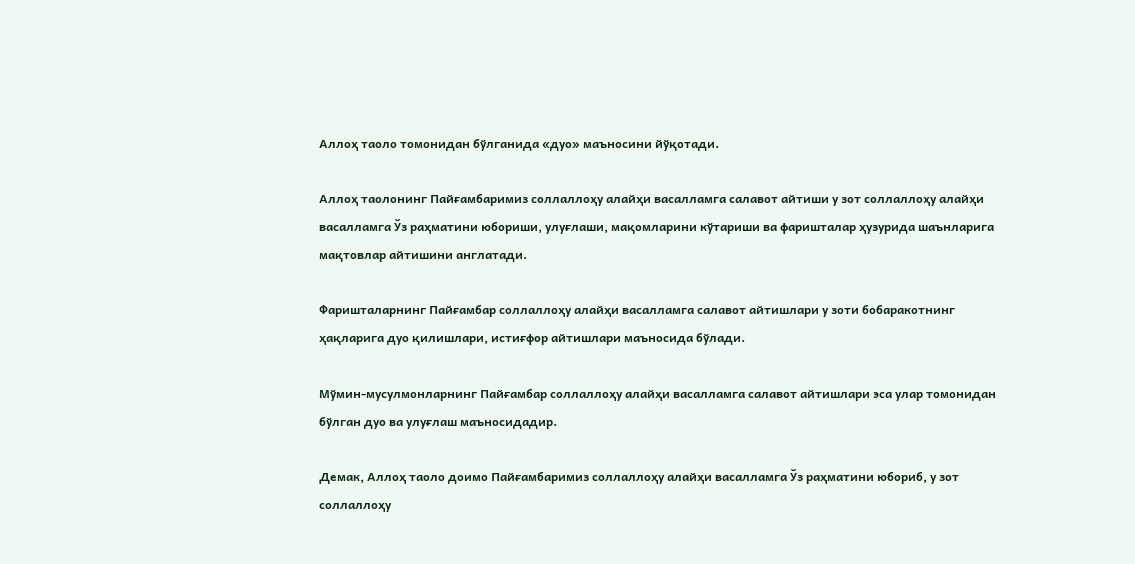Аллоҳ таоло томонидан бўлганида «дуо» маъносини йўқотади.

Аллоҳ таолонинг Пайғамбаримиз соллаллоҳу алайҳи васалламга салавот айтиши у зот соллаллоҳу алайҳи васалламга Ўз раҳматини юбориши, улуғлаши, мақомларини кўтариши ва фаришталар ҳузурида шаънларига мақтовлар айтишини англатади.

Фаришталарнинг Пайғамбар соллаллоҳу алайҳи васалламга салавот айтишлари у зоти бобаракотнинг ҳақларига дуо қилишлари, истиғфор айтишлари маъносида бўлади.

Мўмин-мусулмонларнинг Пайғамбар соллаллоҳу алайҳи васалламга салавот айтишлари эса улар томонидан бўлган дуо ва улуғлаш маъносидадир.

Демак, Аллоҳ таоло доимо Пайғамбаримиз соллаллоҳу алайҳи васалламга Ўз раҳматини юбориб, у зот соллаллоҳу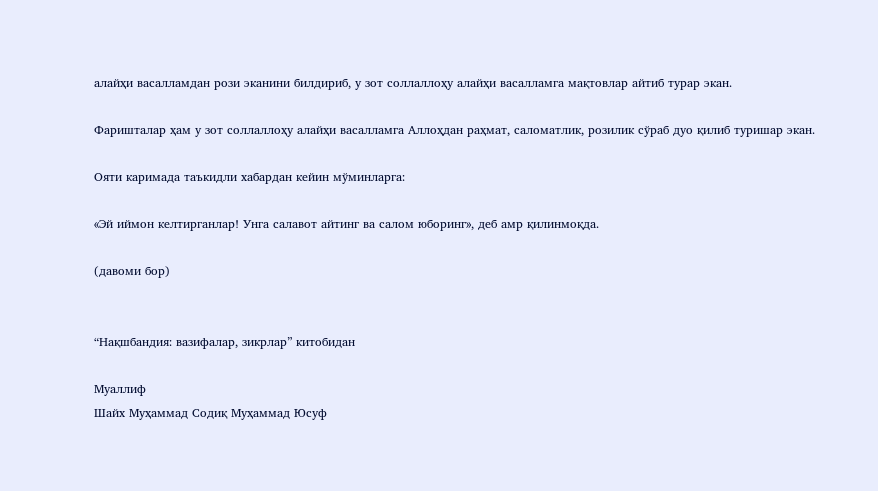алайҳи васалламдан рози эканини билдириб, у зот соллаллоҳу алайҳи васалламга мақтовлар айтиб турар экан.

Фаришталар ҳам у зот соллаллоҳу алайҳи васалламга Аллоҳдан раҳмат, саломатлик, розилик сўраб дуо қилиб туришар экан.

Ояти каримада таъкидли хабардан кейин мўминларга:

«Эй иймон келтирганлар! Унга салавот айтинг ва салом юборинг», деб амр қилинмоқда.

(давоми бор)


“Нақшбандия: вазифалар, зикрлар” китобидан

Муаллиф
Шайх Муҳаммад Содиқ Муҳаммад Юсуф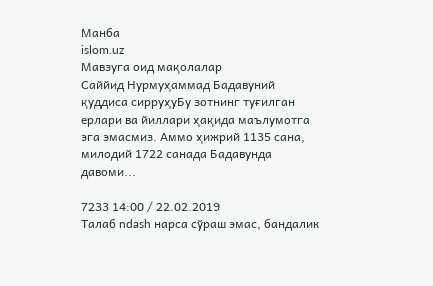Манба
islom.uz
Мавзуга оид мақолалар
Саййид Нурмуҳаммад Бадавуний қуддиса сирруҳуБу зотнинг туғилган ерлари ва йиллари ҳақида маълумотга эга эмасмиз. Аммо ҳижрий 1135 сана, милодий 1722 санада Бадавунда давоми...

7233 14:00 / 22.02.2019
Талаб ndash нарса сўраш эмас, бандалик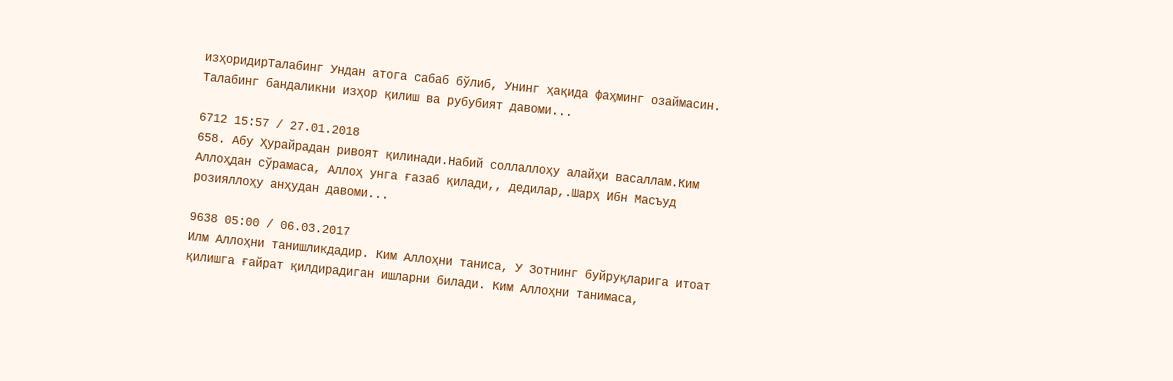изҳоридирТалабинг Ундан атога сабаб бўлиб, Унинг ҳақида фаҳминг озаймасин. Талабинг бандаликни изҳор қилиш ва рубубият давоми...

6712 15:57 / 27.01.2018
658. Абу Ҳурайрадан ривоят қилинади.Набий соллаллоҳу алайҳи васаллам.Ким Аллоҳдан сўрамаса, Аллоҳ унга ғазаб қилади,, дедилар,.Шарҳ Ибн Масъуд розияллоҳу анҳудан давоми...

9638 05:00 / 06.03.2017
Илм Аллоҳни танишликдадир. Ким Аллоҳни таниса, У Зотнинг буйруқларига итоат қилишга ғайрат қилдирадиган ишларни билади. Ким Аллоҳни танимаса,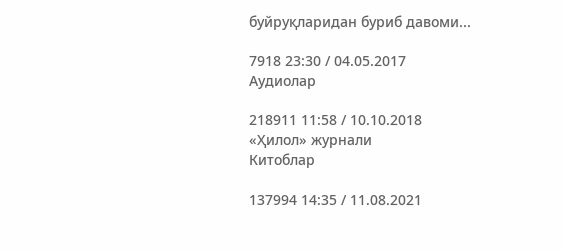буйруқларидан буриб давоми...

7918 23:30 / 04.05.2017
Аудиолар

218911 11:58 / 10.10.2018
«Ҳилол» журнали
Китоблар

137994 14:35 / 11.08.2021